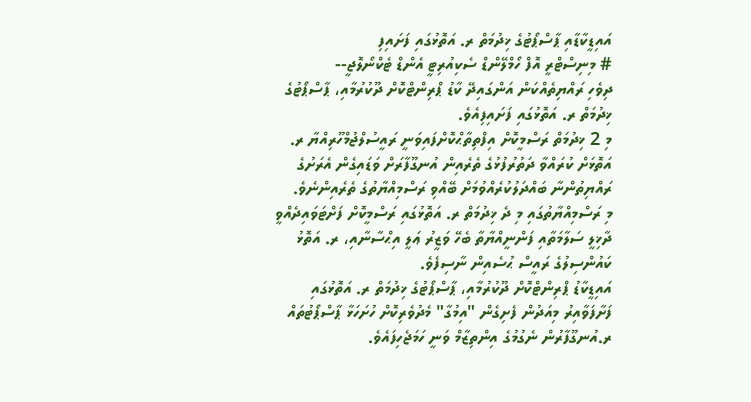އައިޑީކާޑާއި ޕާސްޕޯޓުގެ ޚިދުމަތް ރ. އަތޮޅުގައި ފަށައިފި
# މިނިސްޓްރީ އޮފް ހޯމްލޭންޑް ސެކިއުރިޓީ އެންޑް ޓެކްނޯލޮޖީ--
ދިވެހި ރައްޔިތެއްކަން އަންގައިދޭ ކާޑު ޕްރިންޓްކޮށް ދޫކުރުމާއި، ޕާސްޕޯޓުގެ ޚިދުމަތް ރ. އަތޮޅުގައި ފަށައިފިއެވެ.
މި 2 ޚިދުމަތް ރަސްމީކޮށް އިފްތިތާޙްކޮށްފައިވަނީ ރައީސުލްޖުމްހޫރިއްޔާ ރ. އަތޮޅަށް ކުރައްވާ ދަތުރުފުޅުގެ ތެރެއިން އުނގޫފާރަށް ވަޑައިގެން އެރަށުގެ ރައްޔިތުންނާ ބައްދަލުކުރެއްވުމަށް ބޭއްވި ރަސްމިއްޔާތުގެ ތެރެއިންނެވެ.
މި ރަސްމިއްޔާތުގައި މި ދެ ޚިދުމަތް ރ. އަތޮޅުގައި ރަސްމީކޮށް ފަށްޓަވައިދެއްވީ ދާޚިލީ ސަލާމަތާއި ފަންނީއްޔާތާ ބެހޭ ވަޒީރު ޢަލީ އިޙްސާނާއި، ރ. އަތޮޅު ކައުންސިލުގެ ރައީސް ޙުސެއިން ނާސިފެވެ.
އައިޑީކާޑު ޕްރިންޓްކޮށް ދޫކުރުމާއި، ޕާސްޕޯޓުގެ ޚިދުމަތް ރ. އަތޮޅުގައި ފަށާފަވާއިރު މިއަދުން ފެށިގެން "އިމުގާ" މެދުވެރިކޮށް ހުށަހަޅާ ޕާސްޕޯޓުތައް ރ.އުނގޫފާރުން ނެގުމުގެ އިންތިޒާމް ވަނީ ހަމަޖެހިފައެވެ.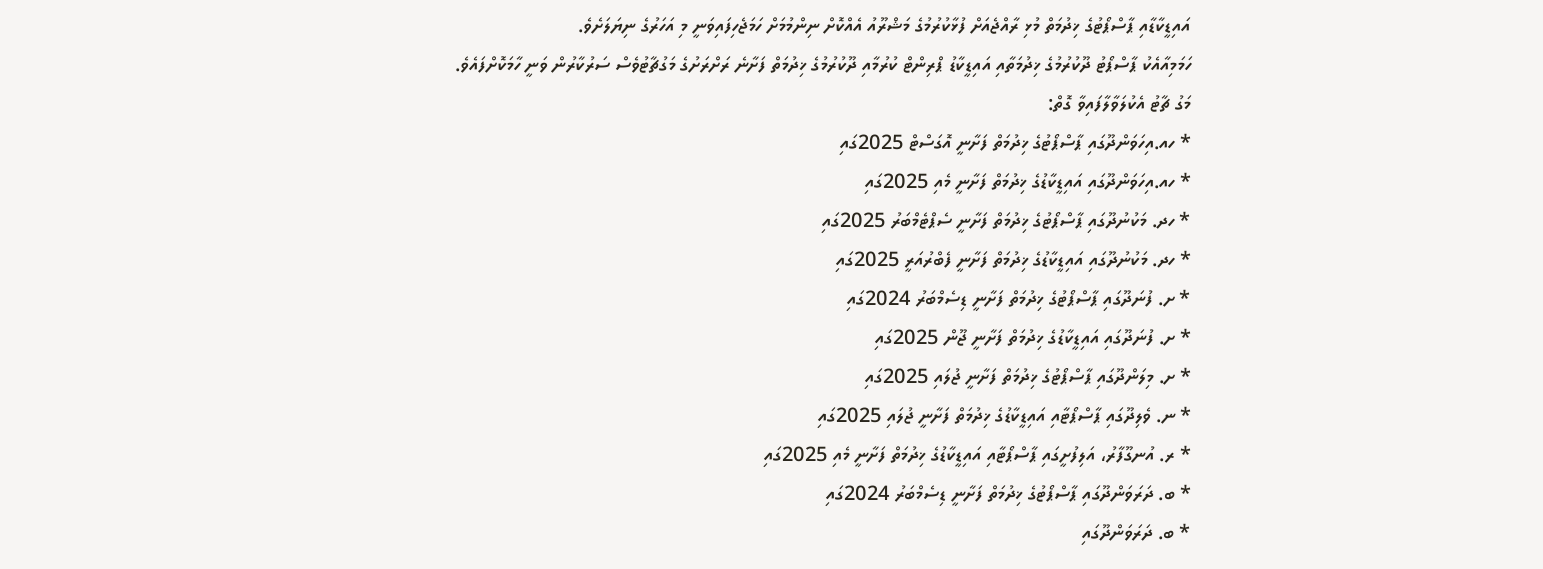އައިޑީކާޑާއި ޕާސްޕޯޓުގެ ޚިދުމަތް މުޅި ރާއްޖެއަށް ފުޅާކުރުމުގެ މަޝްރޫއު އެއްކޮށް ނިންމުމަށް ހަމަޖެހިފައިވަނީ މި އަހަރުގެ ނިޔަލަށެވެ.
ހަމަމިއާއެކު ޕާސްޕޯޓު ދޫކުރުމުގެ ޚިދުމަތާއި އައިޑީކާޑު ޕްރިންޓް ކުރުމާއި ދޫކުރުމުގެ ޚިދުމަތް ފަށާނެ ރަށްރަށުގެ މަގުޗާޓުވެސް ސަރުކާރުން ވަނީ ހާމަކޮށްފައެވެ.
މަގު ޗާޓު އެކުލަވާލާފައިވާ ގޮތް:
* ހއ.އިހަވަންދޫގައި ޕާސްޕޯޓުގެ ޚިދުމަތް ފަށާނީ އޮގަސްޓް 2025ގައި
* ހއ.އިހަވަންދޫގައި އައިޑީކާޑުގެ ޚިދުމަތް ފަށާނީ މެއި 2025ގައި
* ހދ. މަކުނުދޫގައި ޕާސްޕޯޓުގެ ޚިދުމަތް ފަށާނީ ސެޕްޓެމްބަރު 2025ގައި
* ހދ. މަކުނުދޫގައި އައިޑީކާޑުގެ ޚިދުމަތް ފަށާނީ ފެބްރުއަރީ 2025ގައި
* ށ. ފުނަދޫގައި ޕާސްޕޯޓުގެ ޚިދުމަތް ފަށާނީ ޑިސެމްބަރު 2024ގައި
* ށ. ފުނަދޫގައި އައިޑީކާޑުގެ ޚިދުމަތް ފަށާނީ ޖޫން 2025ގައި
* ށ. މިލަންދޫގައި ޕާސްޕޯޓުގެ ޚިދުމަތް ފަށާނީ ޖުލައި 2025ގައި
* ނ. ވެލިދޫގައި ޕާސްޕޯޓާއި އައިޑީކާޑުގެ ޚިދުމަތް ފަށާނީ ޖުލައި 2025ގައި
* ރ. އުނގޫފާރު، އަލިފުށީގައި ޕާސްޕޯޓާއި އައިޑީކާޑުގެ ޚިދުމަތް ފަށާނީ މެއި 2025ގައި
* ބ. ދަރަވަންދޫގައި ޕާސްޕޯޓުގެ ޚިދުމަތް ފަށާނީ ޑިސެމްބަރު 2024ގައި
* ބ. ދަރަވަންދޫގައި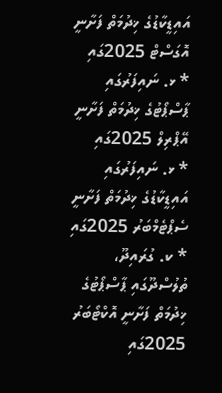އައިޑީކާޑުގެ ޚިދުމަތް ފަށާނީ އޮގަސްޓް 2025ގައި
* ޅ. ނައިފަރުގައި ޕާސްޕޯޓުގެ ޚިދުމަތް ފަށާނީ އޭޕްރިލް 2025ގައި
* ޅ. ނައިފަރުގައި އައިޑީކާޑުގެ ޚިދުމަތް ފަށާނީ ސެޕްޓެމްބަރު 2025ގައި
* ކ. ގުރައިދޫ، ތުލުސްދޫގައި ޕާސްޕޯޓުގެ ޚިދުމަތް ފަށާނީ އޮކްޓޯބަރު 2025ގައި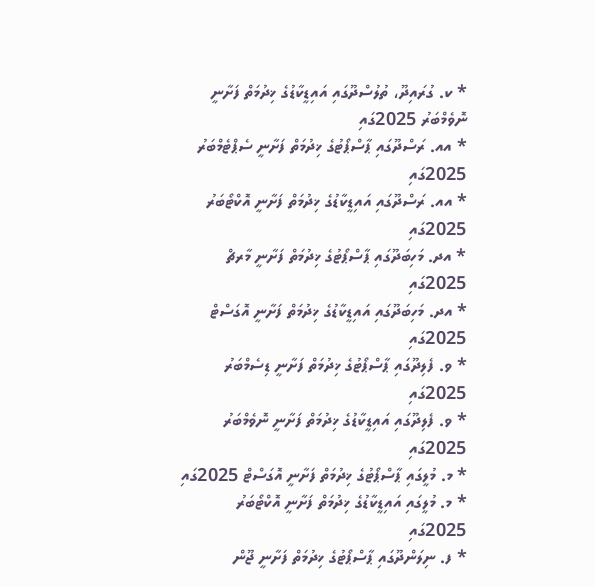* ކ. ގުރައިދޫ، ތުލުސްދޫގައި އައިޑީކާޑުގެ ޚިދުމަތް ފަށާނީ ނޮވެމްބަރު 2025ގައި
* އއ. ރަސްދޫގައި ޕާސްޕޯޓުގެ ޚިދުމަތް ފަށާނީ ސެޕްޓެމްބަރު 2025ގައި
* އއ. ރަސްދޫގައި އައިޑީކާޑުގެ ޚިދުމަތް ފަށާނީ އޮކްޓޯބަރު 2025ގައި
* އދ. މަހިބަދޫގައި ޕާސްޕޯޓުގެ ޚިދުމަތް ފަށާނީ މާރޗް 2025ގައި
* އދ. މަހިބަދޫގައި އައިޑީކާޑުގެ ޚިދުމަތް ފަށާނީ އޮގަސްޓް 2025ގައި
* ވ. ފެލިދޫގައި ޕާސްޕޯޓުގެ ޚިދުމަތް ފަށާނީ ޑިސެމްބަރު 2025ގައި
* ވ. ފެލިދޫގައި އައިޑީކާޑުގެ ޚިދުމަތް ފަށާނީ ނޮވެމްބަރު 2025ގައި
* މ. މުލީގައި ޕާސްޕޯޓުގެ ޚިދުމަތް ފަށާނީ އޮގަސްޓް 2025ގައި
* މ. މުލީގައި އައިޑީކާޑުގެ ޚިދުމަތް ފަށާނީ އޮކްޓޯބަރު 2025ގައި
* ފ. ނިލަންދޫގައި ޕާސްޕޯޓުގެ ޚިދުމަތް ފަށާނީ ޖޫން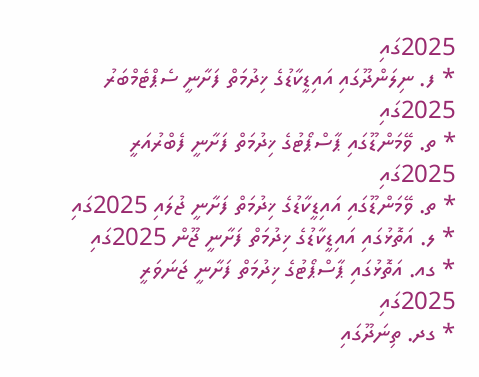2025ގައި
* ފ. ނިލަންދޫގައި އައިޑީކާޑުގެ ޚިދުމަތް ފަށާނީ ސެޕްޓެމްބަރު 2025ގައި
* ތ. ވޭމަންޑޫގައި ޕާސްޕޯޓުގެ ޚިދުމަތް ފަށާނީ ފެބްރުއަރީ 2025ގައި
* ތ. ވޭމަންޑޫގައި އައިޑީކާޑުގެ ޚިދުމަތް ފަށާނީ ޖުލައި 2025ގައި
* ލ. އަތޮޅުގައި އައިޑީކާޑުގެ ޚިދުމަތް ފަށާނީ ޖޫން 2025ގައި
* ގއ. އަތޮޅުގައި ޕާސްޕޯޓުގެ ޚިދުމަތް ފަށާނީ ޖަނަވަރީ 2025ގައި
* ގދ. ތިނަދޫގައި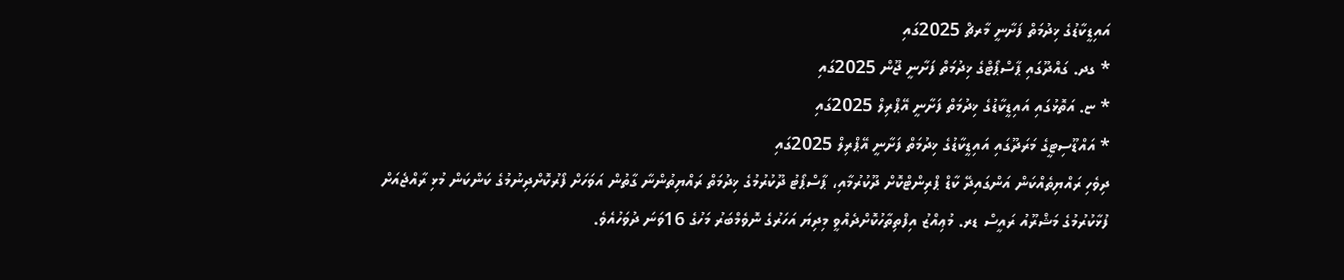އައިޑީކާޑުގެ ޚިދުމަތް ފަށާނީ މާރޗް 2025ގައި
* ގދ. ގައްދޫގައި ޕާސްޕޯޓްގެ ޚިދުމަތް ފަށާނީ ޖޫން 2025ގައި
* ޏ. އަތޮޅުގައި އައިޑީކާޑުގެ ޚިދުމަތް ފަށާނީ އޭޕްރިލް 2025ގައި
* އައްޑޫސިޓީގެ މަރަދޫގައި އައިޑީކާޑުގެ ޚިދުމަތް ފަށާނީ އޭޕްރިލް 2025ގައި
ދިވެހި ރައްޔިތެއްކަން އަންގައިދޭ ކާޑް ޕްރިންޓްކޮށް ދޫކުރުމާއި، ޕާސްޕޯޓު ދޫކުރުމުގެ ޚިދުމަތް ރައްޔިތުންނާ ގާތުން އަވަހަށް ފޯރުކޮށްދިނުމުގެ ކަންކަން މުޅި ރާއްޖެއަށް ފުޅާކުރުމުގެ މަޝްރޫއު ރައީސް ޑރ. މުޢިއްޒު އިފްތިތާހުކޮށްދެއްވީ މިދިޔަ އަހަރުގެ ނޮވެމްބަރު މަހުގެ 16ވަނަ ދުވަހުއެވެ.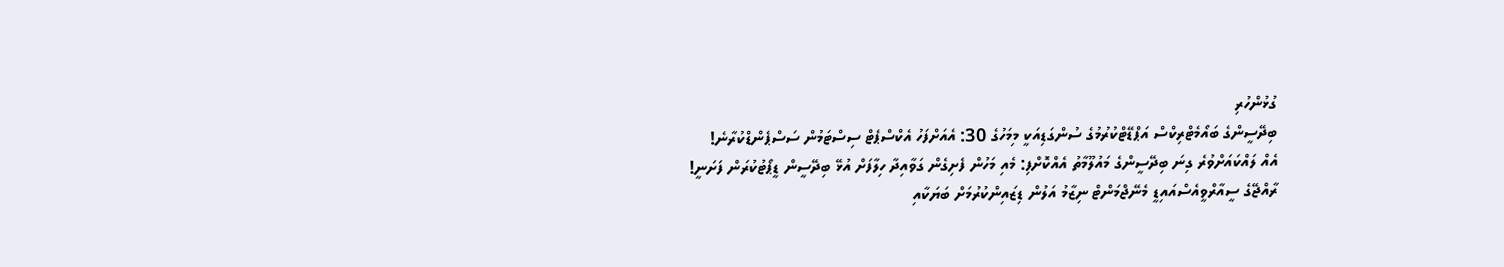ގުޅުންހުރި
ބިދޭސީންގެ ބައޯމެޓްރިކްސް އަޕްޑޭޓްކުރުމުގެ ސުންގަޑިއަކީ މިމަހުގެ 30: އެއަށްފަހު އެކްސްޕެޓް ސިސްޓަމުން ސަސްޕެންޑްކުރާނެ!
އެއް ލައްކައަށްވުރެ ގިނަ ބިދޭސީންގެ މައުލޫމާތު އެއްކޮށްފި: މެއި މަހުން ފެށިގެން ގަވާއިދާ ހިލާފަށް އުޅޭ ބިދޭސީން ޑީޕޯޓުކުރަން ފަށަނީ!
ރާއްޖޭގެ ސީއާރްވީއެސްއައިޑީ މެނޭޖްމަންޓް ނިޒާމު އަލުން ޑިޒައިންކުރުމަށް ބަޔަކާއި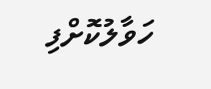ހަވާލުކޮށްފި